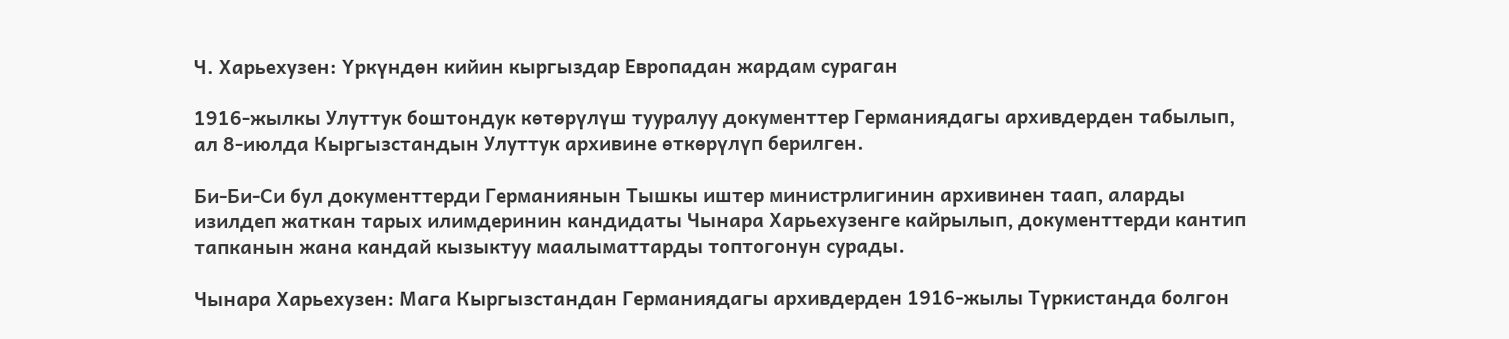Ч. Харьехузен: Үркүндөн кийин кыргыздар Европадан жардам сураган

1916-жылкы Улуттук боштондук көтөрүлүш тууралуу документтер Германиядагы архивдерден табылып, ал 8-июлда Кыргызстандын Улуттук архивине өткөрүлүп берилген.

Би-Би-Си бул документтерди Германиянын Тышкы иштер министрлигинин архивинен таап, аларды изилдеп жаткан тарых илимдеринин кандидаты Чынара Харьехузенге кайрылып, документтерди кантип тапканын жана кандай кызыктуу маалыматтарды топтогонун сурады.

Чынара Харьехузен: Мага Кыргызстандан Германиядагы архивдерден 1916-жылы Түркистанда болгон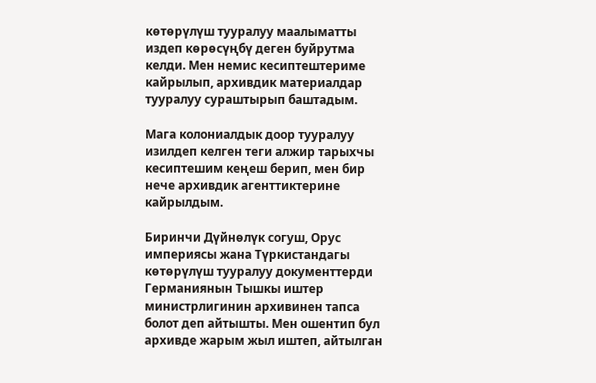көтөрүлүш тууралуу маалыматты издеп көрөсүңбү деген буйрутма келди. Мен немис кесиптештериме кайрылып, архивдик материалдар тууралуу сураштырып баштадым.

Мага колониалдык доор тууралуу изилдеп келген теги алжир тарыхчы кесиптешим кеңеш берип, мен бир нече архивдик агенттиктерине кайрылдым.

Биринчи Дүйнөлүк согуш, Орус империясы жана Түркистандагы көтөрүлүш тууралуу документтерди Германиянын Тышкы иштер министрлигинин архивинен тапса болот деп айтышты. Мен ошентип бул архивде жарым жыл иштеп, айтылган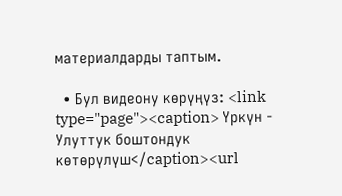материалдарды таптым.

  • Бул видеону көрүңүз: <link type="page"><caption> Үркүн - Улуттук боштондук көтөрүлүш</caption><url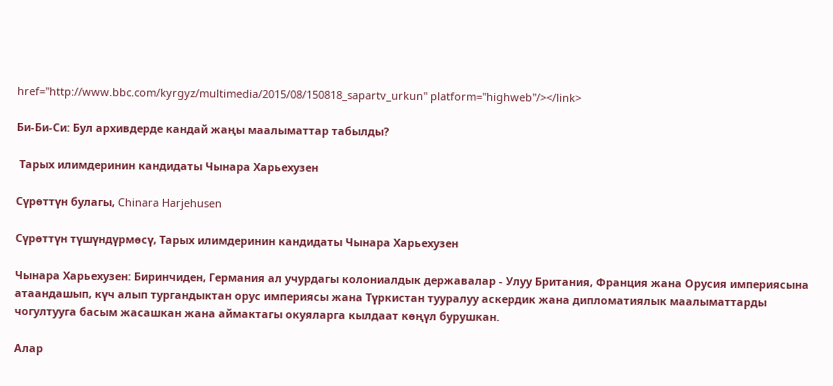href="http://www.bbc.com/kyrgyz/multimedia/2015/08/150818_sapartv_urkun" platform="highweb"/></link>

Би-Би-Си: Бул архивдерде кандай жаңы маалыматтар табылды?

 Тарых илимдеринин кандидаты Чынара Харьехузен

Сүрөттүн булагы, Chinara Harjehusen

Сүрөттүн түшүндүрмөсү, Тарых илимдеринин кандидаты Чынара Харьехузен

Чынара Харьехузен: Биринчиден, Германия ал учурдагы колониалдык державалар - Улуу Британия, Франция жана Орусия империясына атаандашып, күч алып тургандыктан орус империясы жана Түркистан тууралуу аскердик жана дипломатиялык маалыматтарды чогултууга басым жасашкан жана аймактагы окуяларга кылдаат көңүл бурушкан.

Алар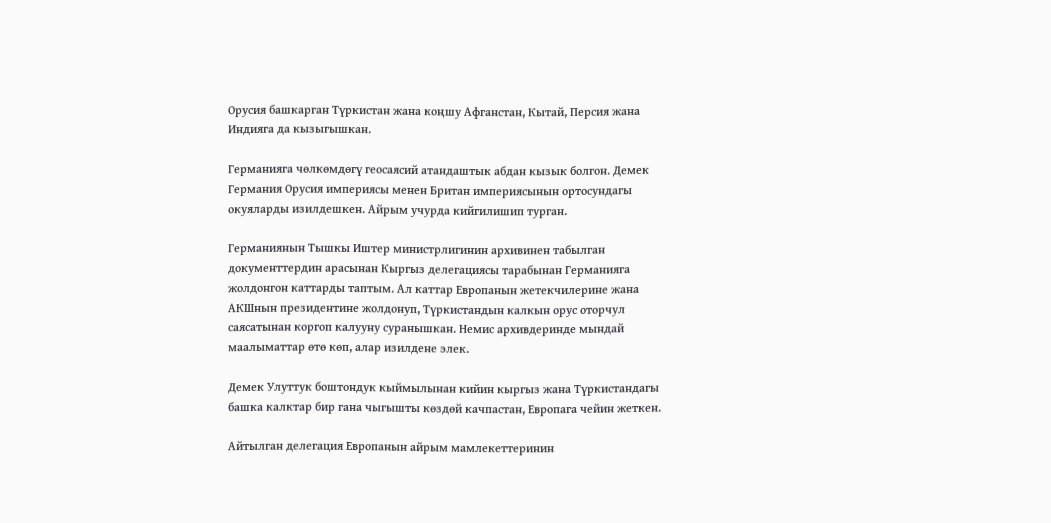Орусия башкарган Түркистан жана коңшу Афганстан, Кытай, Персия жана Индияга да кызыгышкан.

Германияга чөлкөмдөгү геосаясий атандаштык абдан кызык болгон. Демек Германия Орусия империясы менен Британ империясынын ортосундагы окуяларды изилдешкен. Айрым учурда кийгилишип турган.

Германиянын Тышкы Иштер министрлигинин архивинен табылган документтердин арасынан Кыргыз делегациясы тарабынан Германияга жолдонгон каттарды таптым. Ал каттар Европанын жетекчилерине жана АКШнын президентине жолдонуп, Түркистандын калкын орус оторчул саясатынан коргоп калууну суранышкан. Немис архивдеринде мындай маалыматтар өтө көп, алар изилдене элек.

Демек Улуттук боштондук кыймылынан кийин кыргыз жана Түркистандагы башка калктар бир гана чыгышты көздөй качпастан, Европага чейин жеткен.

Айтылган делегация Европанын айрым мамлекеттеринин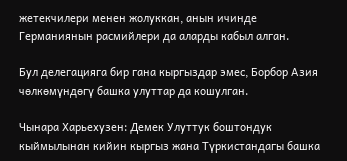жетекчилери менен жолуккан, анын ичинде Германиянын расмийлери да аларды кабыл алган.

Бул делегацияга бир гана кыргыздар эмес, Борбор Азия чөлкөмүндөгү башка улуттар да кошулган.

Чынара Харьехузен: Демек Улуттук боштондук кыймылынан кийин кыргыз жана Түркистандагы башка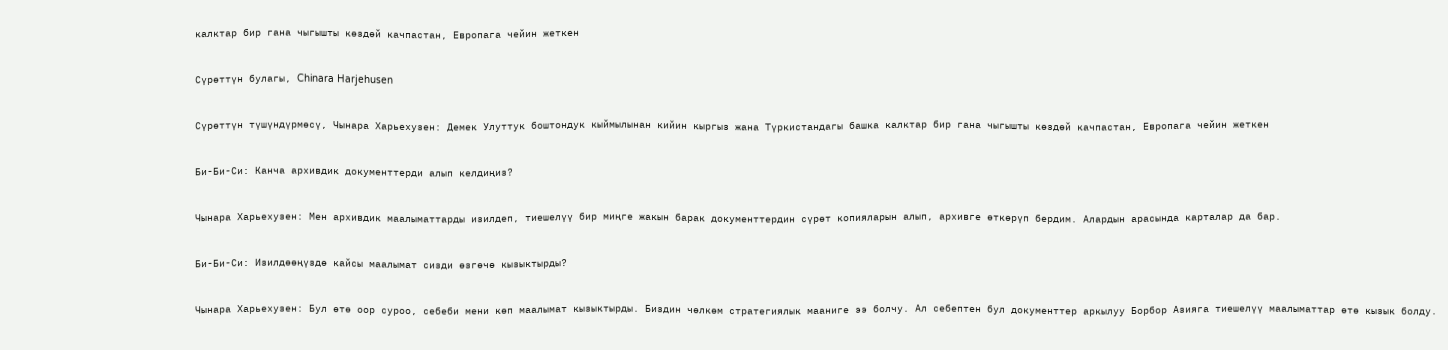калктар бир гана чыгышты көздөй качпастан, Европага чейин жеткен

Сүрөттүн булагы, Chinara Harjehusen

Сүрөттүн түшүндүрмөсү, Чынара Харьехузен: Демек Улуттук боштондук кыймылынан кийин кыргыз жана Түркистандагы башка калктар бир гана чыгышты көздөй качпастан, Европага чейин жеткен

Би-Би-Си: Канча архивдик документтерди алып келдиңиз?

Чынара Харьехузен: Мен архивдик маалыматтарды изилдеп, тиешелүү бир миңге жакын барак документтердин сүрөт копияларын алып, архивге өткөрүп бердим. Алардын арасында карталар да бар.

Би-Би-Си: Изилдөөңүздө кайсы маалымат сизди өзгөчө кызыктырды?

Чынара Харьехузен: Бул өтө оор суроо, себеби мени көп маалымат кызыктырды. Биздин чөлкөм стратегиялык мааниге ээ болчу. Ал себептен бул документтер аркылуу Борбор Азияга тиешелүү маалыматтар өтө кызык болду.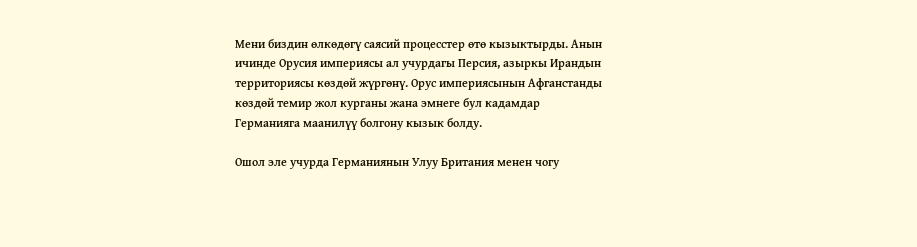Мени биздин өлкөдөгү саясий процесстер өтө кызыктырды. Анын ичинде Орусия империясы ал учурдагы Персия, азыркы Ирандын территориясы көздөй жүргөнү. Орус империясынын Афганстанды көздөй темир жол курганы жана эмнеге бул кадамдар Германияга маанилүү болгону кызык болду.

Ошол эле учурда Германиянын Улуу Британия менен чогу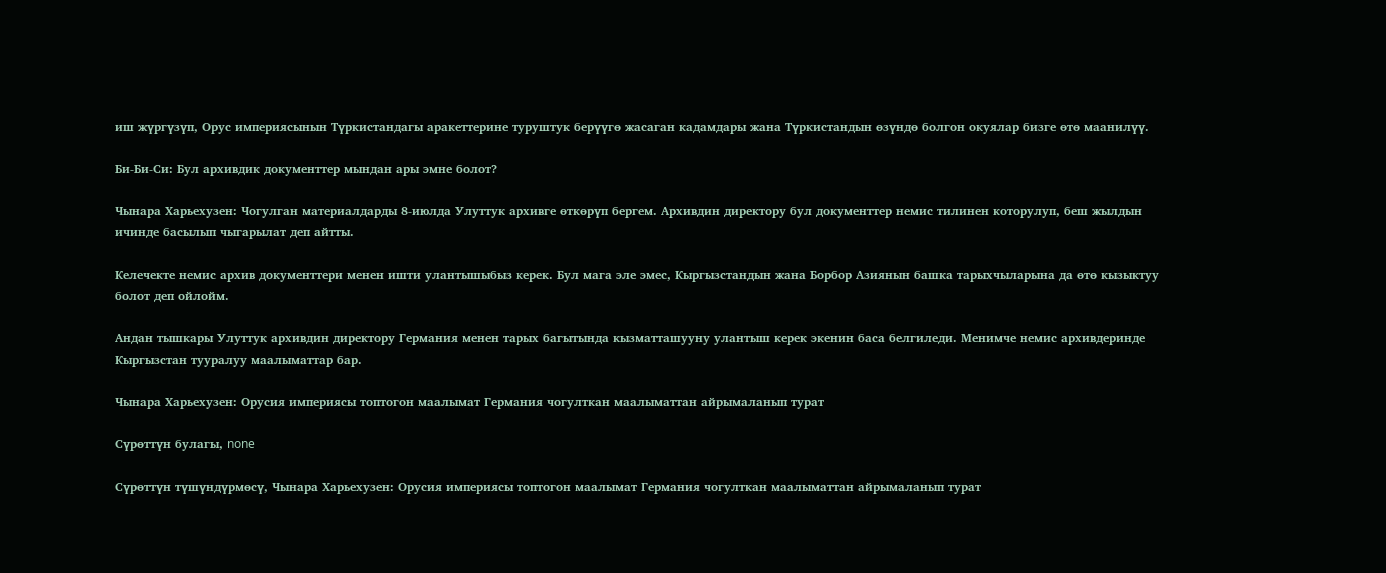иш жүргүзүп, Орус империясынын Түркистандагы аракеттерине туруштук берүүгө жасаган кадамдары жана Түркистандын өзүндө болгон окуялар бизге өтө маанилүү.

Би-Би-Си: Бул архивдик документтер мындан ары эмне болот?

Чынара Харьехузен: Чогулган материалдарды 8-июлда Улуттук архивге өткөрүп бергем. Архивдин директору бул документтер немис тилинен которулуп, беш жылдын ичинде басылып чыгарылат деп айтты.

Келечекте немис архив документтери менен ишти улантышыбыз керек. Бул мага эле эмес, Кыргызстандын жана Борбор Азиянын башка тарыхчыларына да өтө кызыктуу болот деп ойлойм.

Андан тышкары Улуттук архивдин директору Германия менен тарых багытында кызматташууну улантыш керек экенин баса белгиледи. Менимче немис архивдеринде Кыргызстан тууралуу маалыматтар бар.

Чынара Харьехузен: Орусия империясы топтогон маалымат Германия чогулткан маалыматтан айрымаланып турат

Сүрөттүн булагы, none

Сүрөттүн түшүндүрмөсү, Чынара Харьехузен: Орусия империясы топтогон маалымат Германия чогулткан маалыматтан айрымаланып турат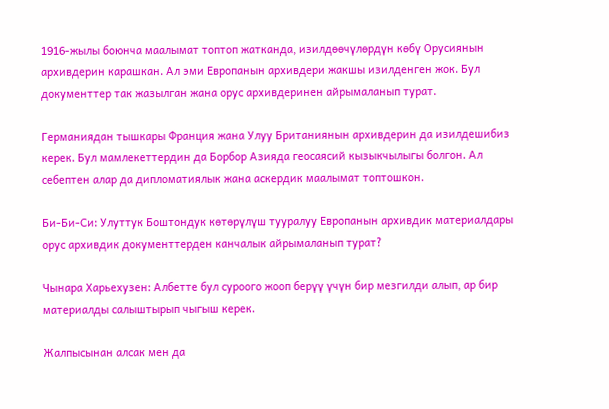1916-жылы боюнча маалымат топтоп жатканда, изилдөөчүлөрдүн көбү Орусиянын архивдерин карашкан. Ал эми Европанын архивдери жакшы изилденген жок. Бул документтер так жазылган жана орус архивдеринен айрымаланып турат.

Германиядан тышкары Франция жана Улуу Британиянын архивдерин да изилдешибиз керек. Бул мамлекеттердин да Борбор Азияда геосаясий кызыкчылыгы болгон. Ал себептен алар да дипломатиялык жана аскердик маалымат топтошкон.

Би-Би-Си: Улуттук Боштондук көтөрүлүш тууралуу Европанын архивдик материалдары орус архивдик документтерден канчалык айрымаланып турат?

Чынара Харьехузен: Албетте бул суроого жооп берүү үчүн бир мезгилди алып, ар бир материалды салыштырып чыгыш керек.

Жалпысынан алсак мен да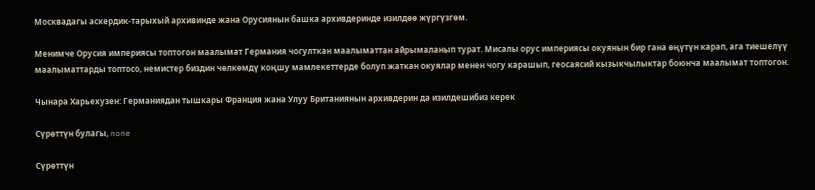Москвадагы аскердик-тарыхый архивинде жана Орусиянын башка архивдеринде изилдөө жүргүзгөм.

Менимче Орусия империясы топтогон маалымат Германия чогулткан маалыматтан айрымаланып турат. Мисалы орус империясы окуянын бир гана өңүтүн карап, ага тиешелүү маалыматтарды топтосо, немистер биздин чөлкөмдү коңшу мамлекеттерде болуп жаткан окуялар менен чогу карашып, геосаясий кызыкчылыктар боюнча маалымат топтогон.

Чынара Харьехузен: Германиядан тышкары Франция жана Улуу Британиянын архивдерин да изилдешибиз керек

Сүрөттүн булагы, none

Сүрөттүн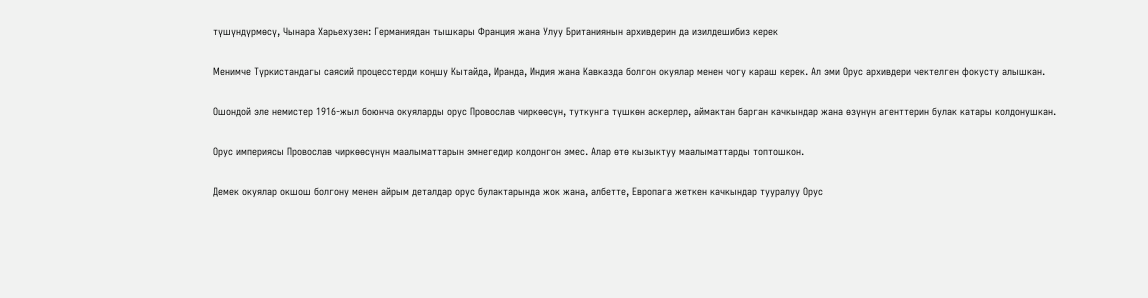түшүндүрмөсү, Чынара Харьехузен: Германиядан тышкары Франция жана Улуу Британиянын архивдерин да изилдешибиз керек

Менимче Түркистандагы саясий процесстерди коңшу Кытайда, Иранда, Индия жана Кавказда болгон окуялар менен чогу караш керек. Ал эми Орус архивдери чектелген фокусту алышкан.

Ошондой эле немистер 1916-жыл боюнча окуяларды орус Провослав чиркөөсүн, туткунга түшкөн аскерлер, аймактан барган качкындар жана өзүнүн агенттерин булак катары колдонушкан.

Орус империясы Провослав чиркөөсүнүн маалыматтарын эмнегедир колдонгон эмес. Алар өтө кызыктуу маалыматтарды топтошкон.

Демек окуялар окшош болгону менен айрым деталдар орус булактарында жок жана, албетте, Европага жеткен качкындар тууралуу Орус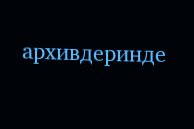архивдеринде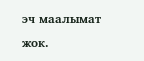эч маалымат жок.